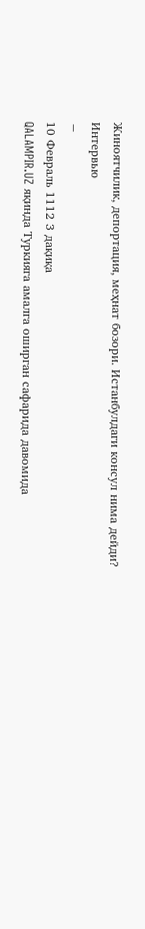Жиноятчилик, депортация, меҳнат бозори. Истанбулдаги консул нима дейди?
Интервью
−
10 Февраль 1112 3 дақиқа
QALAMPIR.UZ яқинда Туркияга амалга оширган сафарида давомида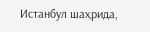Истанбул шаҳрида,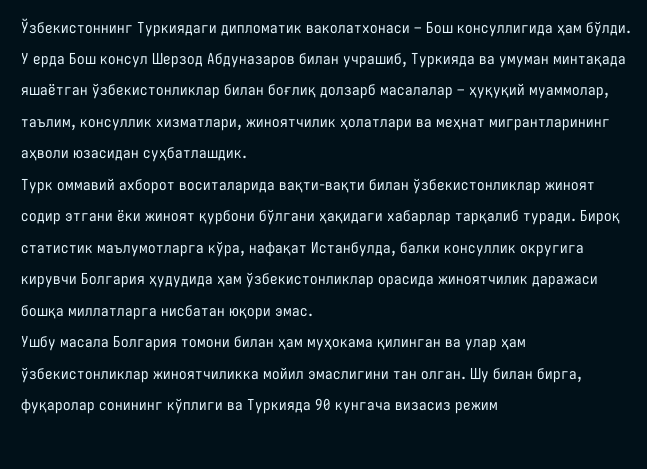Ўзбекистоннинг Туркиядаги дипломатик ваколатхонаси – Бош консуллигида ҳам бўлди. У ерда Бош консул Шерзод Абдуназаров билан учрашиб, Туркияда ва умуман минтақада яшаётган ўзбекистонликлар билан боғлиқ долзарб масалалар – ҳуқуқий муаммолар, таълим, консуллик хизматлари, жиноятчилик ҳолатлари ва меҳнат мигрантларининг аҳволи юзасидан суҳбатлашдик.
Турк оммавий ахборот воситаларида вақти-вақти билан ўзбекистонликлар жиноят содир этгани ёки жиноят қурбони бўлгани ҳақидаги хабарлар тарқалиб туради. Бироқ статистик маълумотларга кўра, нафақат Истанбулда, балки консуллик округига кирувчи Болгария ҳудудида ҳам ўзбекистонликлар орасида жиноятчилик даражаси бошқа миллатларга нисбатан юқори эмас.
Ушбу масала Болгария томони билан ҳам муҳокама қилинган ва улар ҳам ўзбекистонликлар жиноятчиликка мойил эмаслигини тан олган. Шу билан бирга, фуқаролар сонининг кўплиги ва Туркияда 90 кунгача визасиз режим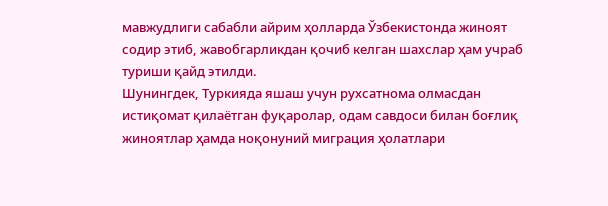мавжудлиги сабабли айрим ҳолларда Ўзбекистонда жиноят содир этиб, жавобгарликдан қочиб келган шахслар ҳам учраб туриши қайд этилди.
Шунингдек, Туркияда яшаш учун рухсатнома олмасдан истиқомат қилаётган фуқаролар, одам савдоси билан боғлиқ жиноятлар ҳамда ноқонуний миграция ҳолатлари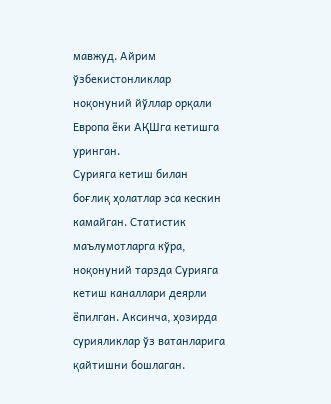мавжуд. Айрим ўзбекистонликлар ноқонуний йўллар орқали Европа ёки АҚШга кетишга уринган.
Сурияга кетиш билан боғлиқ ҳолатлар эса кескин камайган. Статистик маълумотларга кўра, ноқонуний тарзда Сурияга кетиш каналлари деярли ёпилган. Аксинча, ҳозирда сурияликлар ўз ватанларига қайтишни бошлаган.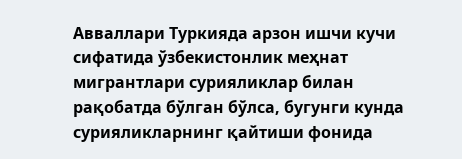Авваллари Туркияда арзон ишчи кучи сифатида ўзбекистонлик меҳнат мигрантлари сурияликлар билан рақобатда бўлган бўлса, бугунги кунда сурияликларнинг қайтиши фонида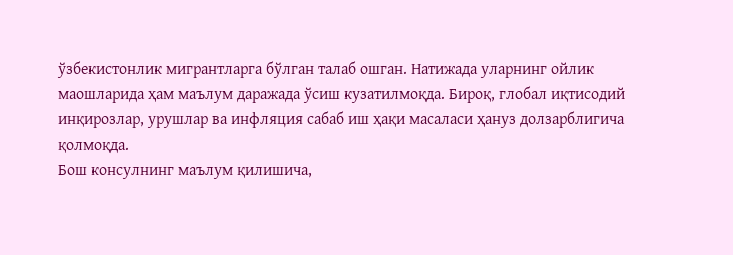ўзбекистонлик мигрантларга бўлган талаб ошган. Натижада уларнинг ойлик маошларида ҳам маълум даражада ўсиш кузатилмоқда. Бироқ, глобал иқтисодий инқирозлар, урушлар ва инфляция сабаб иш ҳақи масаласи ҳануз долзарблигича қолмоқда.
Бош консулнинг маълум қилишича,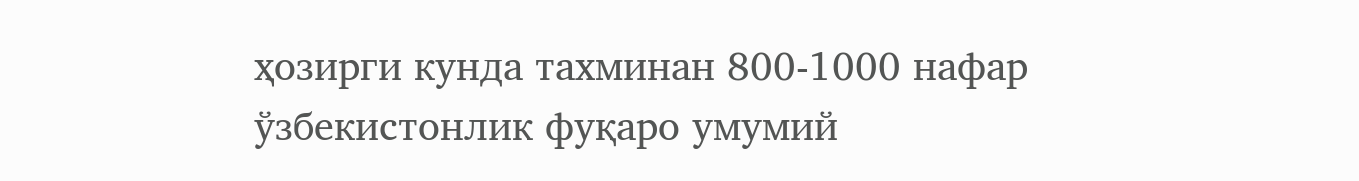ҳозирги кунда тахминан 800-1000 нафар ўзбекистонлик фуқаро умумий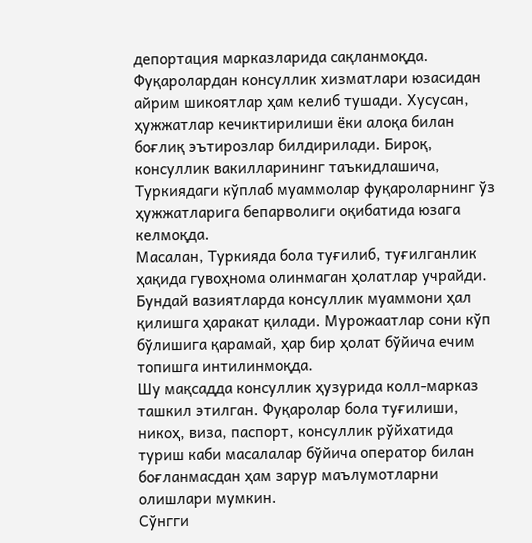депортация марказларида сақланмоқда. Фуқаролардан консуллик хизматлари юзасидан айрим шикоятлар ҳам келиб тушади. Хусусан, ҳужжатлар кечиктирилиши ёки алоқа билан боғлиқ эътирозлар билдирилади. Бироқ, консуллик вакилларининг таъкидлашича, Туркиядаги кўплаб муаммолар фуқароларнинг ўз ҳужжатларига бепарволиги оқибатида юзага келмоқда.
Масалан, Туркияда бола туғилиб, туғилганлик ҳақида гувоҳнома олинмаган ҳолатлар учрайди. Бундай вазиятларда консуллик муаммони ҳал қилишга ҳаракат қилади. Мурожаатлар сони кўп бўлишига қарамай, ҳар бир ҳолат бўйича ечим топишга интилинмоқда.
Шу мақсадда консуллик ҳузурида колл-марказ ташкил этилган. Фуқаролар бола туғилиши, никоҳ, виза, паспорт, консуллик рўйхатида туриш каби масалалар бўйича оператор билан боғланмасдан ҳам зарур маълумотларни олишлари мумкин.
Сўнгги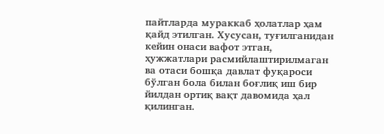пайтларда мураккаб ҳолатлар ҳам қайд этилган. Хусусан, туғилганидан кейин онаси вафот этган, ҳужжатлари расмийлаштирилмаган ва отаси бошқа давлат фуқароси бўлган бола билан боғлиқ иш бир йилдан ортиқ вақт давомида ҳал қилинган.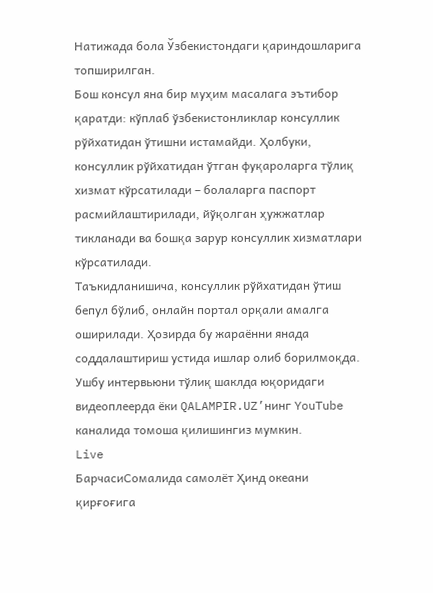Натижада бола Ўзбекистондаги қариндошларига топширилган.
Бош консул яна бир муҳим масалага эътибор қаратди: кўплаб ўзбекистонликлар консуллик рўйхатидан ўтишни истамайди. Ҳолбуки, консуллик рўйхатидан ўтган фуқароларга тўлиқ хизмат кўрсатилади – болаларга паспорт расмийлаштирилади, йўқолган ҳужжатлар тикланади ва бошқа зарур консуллик хизматлари кўрсатилади.
Таъкидланишича, консуллик рўйхатидан ўтиш бепул бўлиб, онлайн портал орқали амалга оширилади. Ҳозирда бу жараённи янада соддалаштириш устида ишлар олиб борилмоқда.
Ушбу интервьюни тўлиқ шаклда юқоридаги видеоплеерда ёки QALAMPIR.UZ’нинг YouTube каналида томоша қилишингиз мумкин.
Live
БарчасиСомалида самолёт Ҳинд океани қирғоғига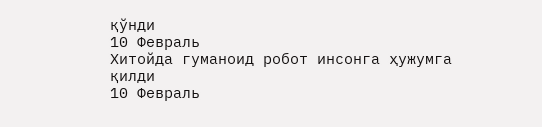қўнди
10 Февраль
Хитойда гуманоид робот инсонга ҳужумга қилди
10 Февраль